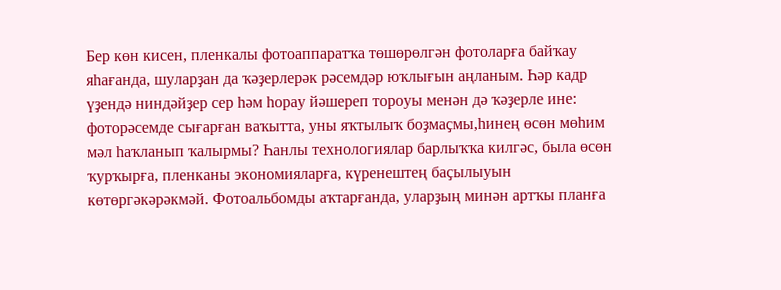Бер көн кисен, пленкалы фотоаппаратҡа төшөрөлгән фотоларға байҡау яһағанда, шуларҙан да ҡәҙерлерәк рәсемдәр юҡлығын аңланым. Һәр кадр үҙендә ниндәйҙер сер һәм һорау йәшереп тороуы менән дә ҡәҙерле ине: фоторәсемде сығарған ваҡытта, уны яҡтылыҡ боҙмаҫмы,һинең өсөн мөһим мәл һаҡланып ҡалырмы? Һанлы технологиялар барлыҡҡа килгәс, была өсөн ҡурҡырға, пленканы экономияларға, күренештең баҫылыуын көтөргәкәрәкмәй. Фотоальбомды аҡтарғанда, уларҙың минән артҡы планға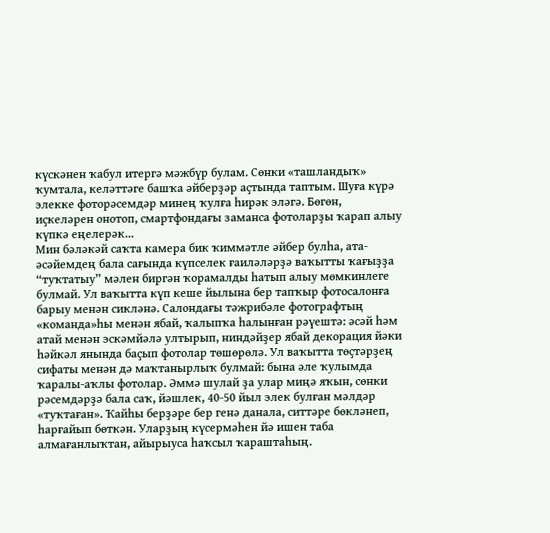күскәнен ҡабул итергә мәжбүр булам. Сөнки «ташландыҡ» ҡумтала, келәттәге башҡа әйберҙәр аҫтында таптым. Шуға күрә элекке фоторәсемдәр минең ҡулға һирәк эләгә. Бөгөн, иҫкеләрен онотоп, смартфондағы заманса фотоларҙы ҡарап алыу күпкә еңелерәк...
Мин бәләкәй саҡта камера бик ҡиммәтле әйбер булһа, ата-әсәйемдең бала сағында күпселек ғаиләләрҙә ваҡытты ҡағыҙҙа “туҡтатыу” мәлен биргән ҡорамалды һатып алыу мөмкинлеге булмай. Ул ваҡытта күп кеше йылына бер тапҡыр фотосалонға барыу менән сикләнә. Салондағы тәжрибәле фотографтың «команда»һы менән ябай, ҡалыпҡа һалынған рәүештә: әсәй һәм атай менән эскәмйәлә ултырып, ниндәйҙер ябай декорация йәки һәйкәл янында баҫып фотолар төшөрөлә. Ул ваҡытта төҫтәрҙең сифаты менән дә маҡтанырлыҡ булмай: бына әле ҡулымда ҡаралы-аҡлы фотолар. Әммә шулай ҙа улар миңә яҡын, сөнки рәсемдәрҙә бала саҡ, йәшлек, 40-50 йыл элек булған мәлдәр «туҡтаған». Ҡайһы берҙәре бер генә данала, ситтәре бөкләнеп, һарғайып бөткән. Уларҙың күсермәһен йә ишен таба алмағанлыҡтан, айырыуса һаҡсыл ҡараштаһың.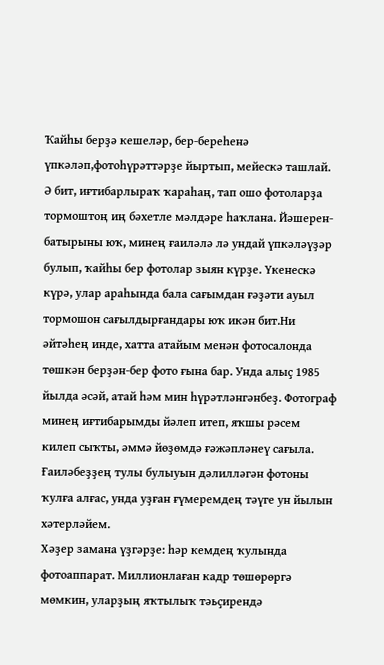Ҡайһы берҙә кешеләр, бер-береһенә үпкәләп,фотоһүрәттәрҙе йыртып, мейескә ташлай.
Ә бит, иғтибарлыраҡ ҡараһаң, тап ошо фотоларҙа тормоштоң иң бәхетле мәлдәре һаҡлана. Йәшерен-батырыны юҡ, минең ғаиләлә лә ундай үпкәләүҙәр булып, ҡайһы бер фотолар зыян күрҙе. Үкенескә күрә, улар араһында бала сағымдан ғәҙәти ауыл тормошон сағылдырғандары юҡ икән бит.Ни әйтәһең инде, хатта атайым менән фотосалонда төшкән берҙән-бер фото ғына бар. Унда алыҫ 1985 йылда әсәй, атай һәм мин һүрәтләнгәнбеҙ. Фотограф минең иғтибарымды йәлеп итеп, яҡшы рәсем килеп сыҡты, әммә йөҙөмдә ғәжәпләнеү сағыла. Ғаиләбеҙҙең тулы булыуын дәлилләгән фотоны ҡулға алғас, унда уҙған ғүмеремдең тәүге ун йылын хәтерләйем.
Хәҙер замана үҙгәрҙе: һәр кемдең ҡулында фотоаппарат. Миллионлаған кадр төшөрөргә мөмкин, уларҙың яҡтылыҡ тәьҫирендә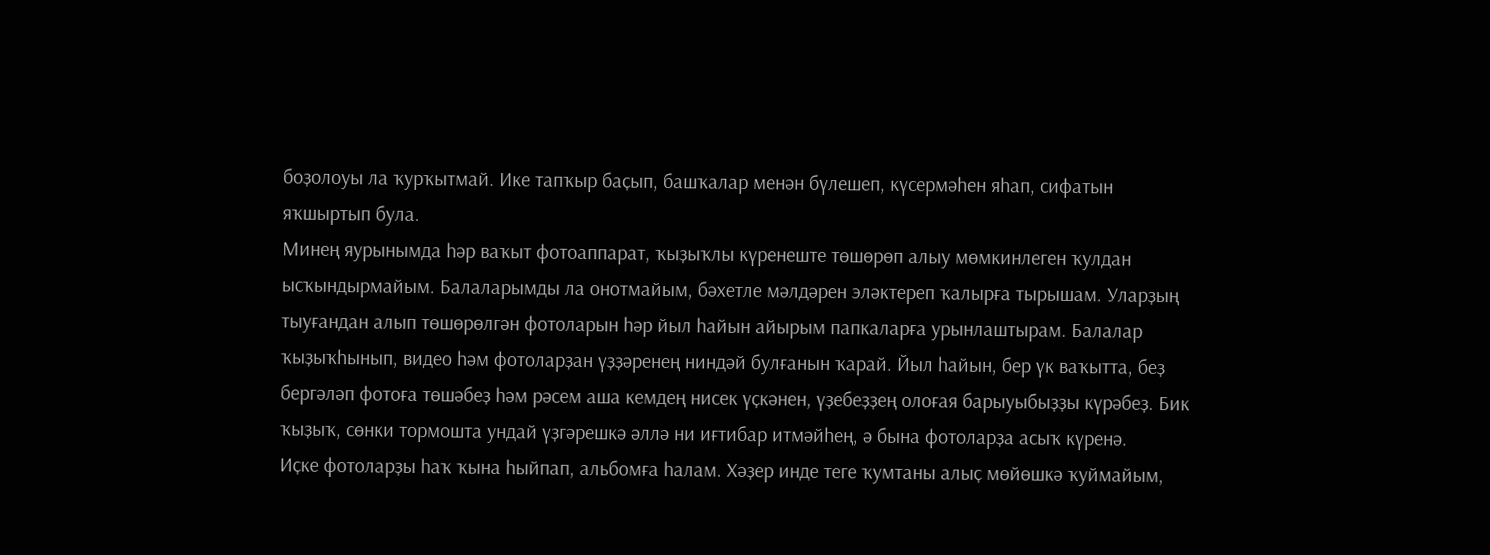боҙолоуы ла ҡурҡытмай. Ике тапҡыр баҫып, башҡалар менән бүлешеп, күсермәһен яһап, сифатын яҡшыртып була.
Минең яурынымда һәр ваҡыт фотоаппарат, ҡыҙыҡлы күренеште төшөрөп алыу мөмкинлеген ҡулдан ысҡындырмайым. Балаларымды ла онотмайым, бәхетле мәлдәрен эләктереп ҡалырға тырышам. Уларҙың тыуғандан алып төшөрөлгән фотоларын һәр йыл һайын айырым папкаларға урынлаштырам. Балалар ҡыҙыҡһынып, видео һәм фотоларҙан үҙҙәренең ниндәй булғанын ҡарай. Йыл һайын, бер үк ваҡытта, беҙ бергәләп фотоға төшәбеҙ һәм рәсем аша кемдең нисек үҫкәнен, үҙебеҙҙең олоғая барыуыбыҙҙы күрәбеҙ. Бик ҡыҙыҡ, сөнки тормошта ундай үҙгәрешкә әллә ни иғтибар итмәйһең, ә бына фотоларҙа асыҡ күренә.
Иҫке фотоларҙы һаҡ ҡына һыйпап, альбомға һалам. Хәҙер инде теге ҡумтаны алыҫ мөйөшкә ҡуймайым,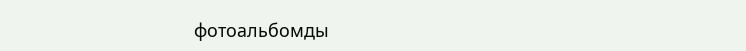фотоальбомды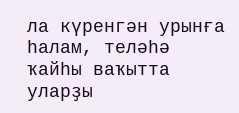ла күренгән урынға һалам, теләһә ҡайһы ваҡытта уларҙы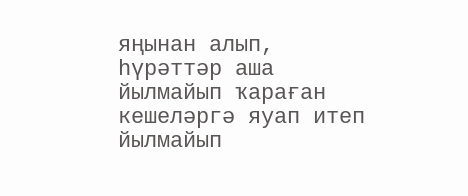яңынан алып, һүрәттәр аша йылмайып ҡараған кешеләргә яуап итеп йылмайып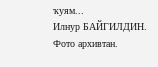ҡуям...
Илнур БАЙГИЛДИН.
Фото архивтан.